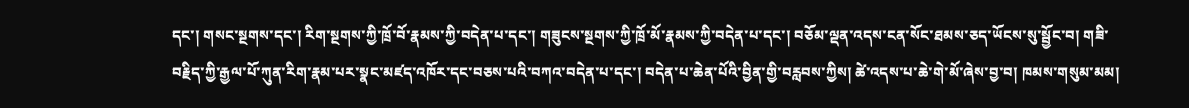དང་། གསང་སྔགས་དང་། རིག་སྔགས་ཀྱི་ཁྲོ་བོ་རྣམས་ཀྱི་བདེན་པ་དང་། གཟུངས་སྔགས་ཀྱི་ཁྲོ་མོ་རྣམས་ཀྱི་བདེན་པ་དང་། བཅོམ་ལྡན་འདས་ངན་སོང་ཐམས་ཅད་ཡོངས་སུ་སྦྱོང་བ། གཟི་བརྗིད་ཀྱི་རྒྱལ་པོ་ཀུན་རིག་རྣམ་པར་སྣང་མཛད་འཁོར་དང་བཅས་པའི་བཀའ་བདེན་པ་དང་། བདེན་པ་ཆེན་པོའི་བྱིན་གྱི་བརླབས་ཀྱིས། ཚེ་འདས་པ་ཆེ་གེ་མོ་ཞེས་བྱ་བ། ཁམས་གསུམ་མམ།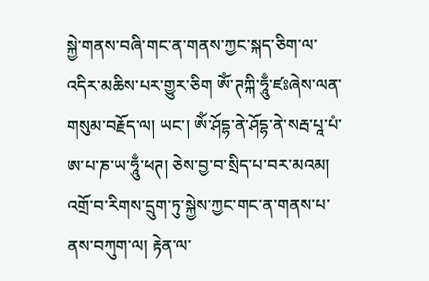སྐྱེ་གནས་བཞི་གང་ན་གནས་ཀྱང་སྐད་ཅིག་ལ་འདིར་མཆིས་པར་གྱུར་ཅིག ཨོཾ་ཊཀྐི་ཧཱུྃ་ཛཿཞེས་ལན་གསུམ་བརྗོད་ལ། ཡང་། ཨོཾ་ཤོདྷ་ནེ་ཤོདྷ་ནེ་སརྦ་པཱ་པཾ་ཨ་པ་ཎ་ཡ་ཧཱུྃ་ཕཊ། ཅེས་བྱ་བ་སྲིད་པ་བར་མའམ། འགྲོ་བ་རིགས་དྲུག་ཏུ་སྐྱེས་ཀྱང་གང་ན་གནས་པ་ནས་བཀུག་ལ། རྟེན་ལ་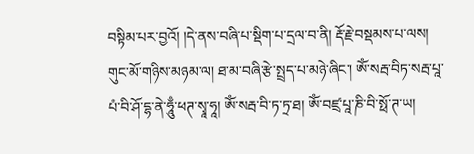བསྟིམ་པར་བྱའོ། །དེ་ནས་བཞི་པ་སྡིག་པ་དྲལ་བ་ནི། རྡོ་རྗེ་བསྡམས་པ་ལས། གུང་མོ་གཉིས་མཉམ་ལ། ཐ་མ་བཞི་རྩེ་སྤྲད་པ་མཉེ་ཞིང་། ཨོཾ་སརྦ་བིཏ་སརྦ་པཱ་པཾ་བི་ཤོ་དྷ་ནེ་ཧཱུྃ་ཕཊ་སྭཱ་ཧཱ། ཨོཾ་སརྦ་བི་ཏ་ཏྲ་ཐ། ཨོཾ་བཛྲ་པཱ་ཎི་བི་སྥོ་ཊ་ཡ།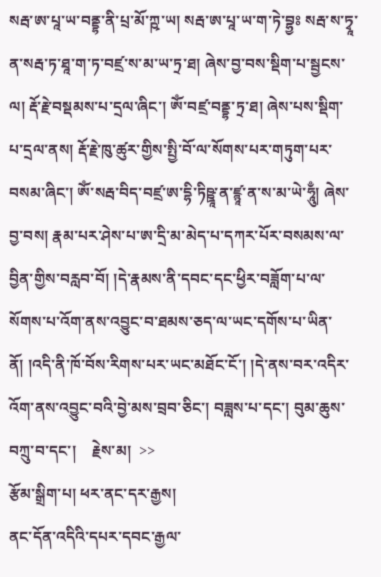སརྦ་ཨ་པཱ་ཡ་བནྡྷ་ནི་པྲ་མོ་ཀྵ་ཡ། སརྦ་ཨ་པཱ་ཡ་ག་ཏེ་བྷྱཿ སརྦ་ས་ཏྭཱ་ན་སརྦ་ཏ་ཐཱ་ག་ཏ་བཛྲ་ས་མ་ཡ་ཏྲ་ཐ། ཞེས་བྱ་བས་སྡིག་པ་སྦྱངས་ལ། རྡོ་རྗེ་བསྡམས་པ་དྲལ་ཞིང་། ཨོཾ་བཛྲ་བནྡྷ་ཏྲ་ཐ། ཞེས་པས་སྡིག་པ་དྲལ་ནས། རྡོ་རྗེ་ཁུ་ཚུར་གྱིས་སྤྱི་བོ་ལ་སོགས་པར་གཏུག་པར་བསམ་ཞིང་། ཨོཾ་སརྦ་བིད་བཛྲ་ཨ་དྷི་ཏིཥྛཱ་ན་ཛྙཱ་ན་ས་མ་ཡེ་ཧཱུྃ། ཞེས་བྱ་བས། རྣམ་པར་ཤེས་པ་ཨ་དྲི་མ་མེད་པ་དཀར་པོར་བསམས་ལ་བྱིན་གྱིས་བརླབ་བོ། །དེ་རྣམས་ནི་དབང་དང་ཕྱིར་བཟློག་པ་ལ་སོགས་པ་འོག་ནས་འབྱུང་བ་ཐམས་ཅད་ལ་ཡང་དགོས་པ་ཡིན་ནོ། །འདི་ནི་ཁོ་བོས་རིགས་པར་ཡང་མཐོང་ངོ་། །དེ་ནས་བར་འདིར་འོག་ནས་འབྱུང་བའི་བྱེ་མས་བྲབ་ཅིང་། བཟླས་པ་དང་། བུམ་ཆུས་བཀྲུ་བ་དང་།    རྗེས་མ།  >>
རྩོམ་སྒྲིག་པ། ཕར་ནང་དར་རྒྱས།
ནང་དོན་འདིའི་དཔར་དབང་རྒྱལ་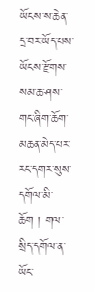ཡོངས་ས་ཆེན་དྲ་བར་ཡོད་པས་ཡོངས་རྫོགས་སམ་ཆ་ཤས་གང་ཞིག་ཆོག་མཆན་མེད་པར་རང་དགར་སུས་དགོལ་མི་ཆོག ། གལ་སྲིད་དགོལ་ན་ཡོང་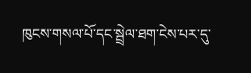ཁུངས་གསལ་པོ་དང་སྦྲེལ་ཐག་ངེས་པར་དུ་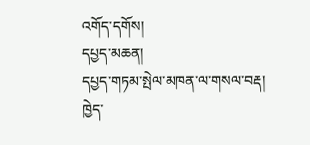འགོད་དགོས།
དཔྱད་མཆན།
དཔྱད་གཏམ་སྤེལ་མཁན་ལ་གསལ་བརྡ།
ཁྱེད་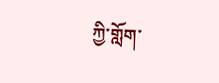ཀྱི་གློག་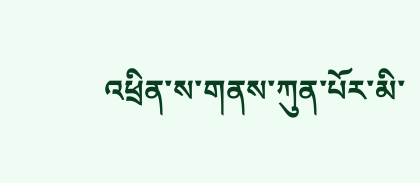འཕྲིན་ས་གནས་ཀུན་པོར་མི་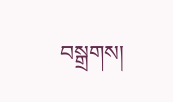བསྒྲགས།